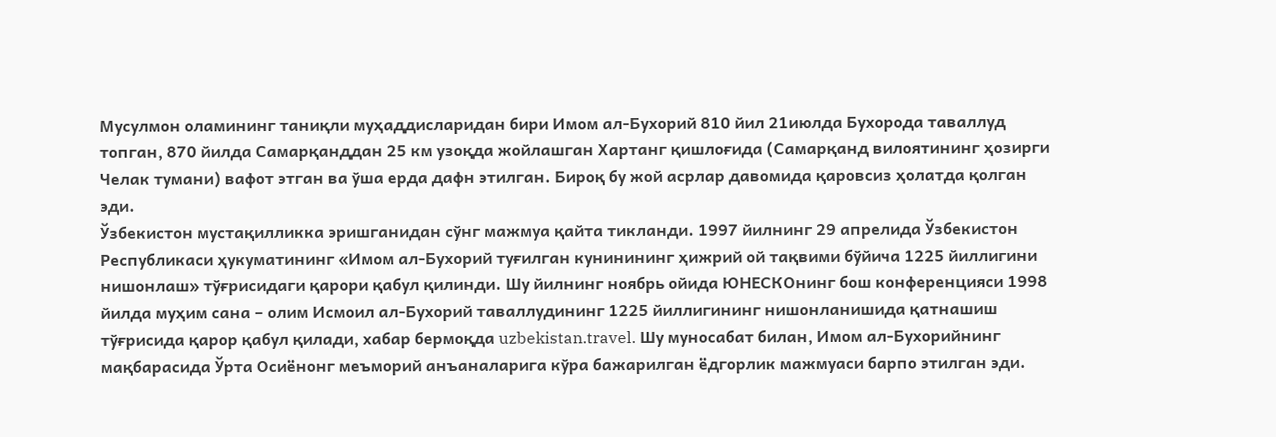Мусулмон оламининг таниқли муҳаддисларидан бири Имом ал-Бухорий 810 йил 21июлда Бухорода таваллуд топган, 870 йилда Самарқанддан 25 км узоқда жойлашган Хартанг қишлоғида (Самарқанд вилоятининг ҳозирги Челак тумани) вафот этган ва ўша ерда дафн этилган. Бироқ бу жой асрлар давомида қаровсиз ҳолатда қолган эди.
Ўзбекистон мустақилликка эришганидан сўнг мажмуа қайта тикланди. 1997 йилнинг 29 апрелида Ўзбекистон Республикаси ҳукуматининг «Имом ал-Бухорий туғилган кунинининг ҳижрий ой тақвими бўйича 1225 йиллигини нишонлаш» тўғрисидаги қарори қабул қилинди. Шу йилнинг ноябрь ойида ЮНЕСКОнинг бош конференцияси 1998 йилда муҳим сана – олим Исмоил ал-Бухорий таваллудининг 1225 йиллигининг нишонланишида қатнашиш тўғрисида қарор қабул қилади, хабар бермоқда uzbekistan.travel. Шу муносабат билан, Имом ал-Бухорийнинг мақбарасида Ўрта Осиёнонг меъморий анъаналарига кўра бажарилган ёдгорлик мажмуаси барпо этилган эди.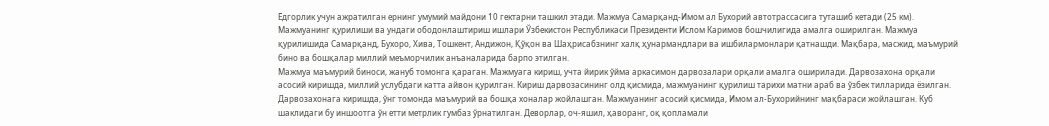Ёдгорлик учун ажратилган ернинг умумий майдони 10 гектарни ташкил этади. Мажмуа Самарқанд-Имом ал Бухорий автотрассасига туташиб кетади (25 км).
Мажмуанинг қурилиши ва ундаги ободонлаштириш ишлари Ўзбекистон Республикаси Президенти Ислом Каримов бошчилигида амалга оширилган. Мажмуа қурилишида Самарқанд, Бухоро, Хива, Тошкент, Андижон, Қўқон ва Шаҳрисабзнинг халқ ҳунармандлари ва ишбилармонлари қатнашди. Мақбара, масжид, маъмурий бино ва бошқалар миллий меъморчилик анъаналарида барпо этилган.
Мажмуа маъмурий биноси, жануб томонга қараган. Мажмуага кириш, учта йирик ўйма аркасимон дарвозалари орқали амалга оширилади. Дарвозахона орқали асосий киришда, миллий услубдаги катта айвон қурилган. Кириш дарвозасининг олд қисмида, мажмуанинг қурилиш тарихи матни араб ва ўзбек тилларида ёзилган. Дарвозахонага киришда, ўнг томонда маъмурий ва бошқа хоналар жойлашган. Мажмуанинг асосий қисмида, Имом ал-Бухорийнинг мақбараси жойлашган. Куб шаклидаги бу иншоотга ўн етти метрлик гумбаз ўрнатилган. Деворлар, оч-яшил, ҳаворанг, оқ қопламали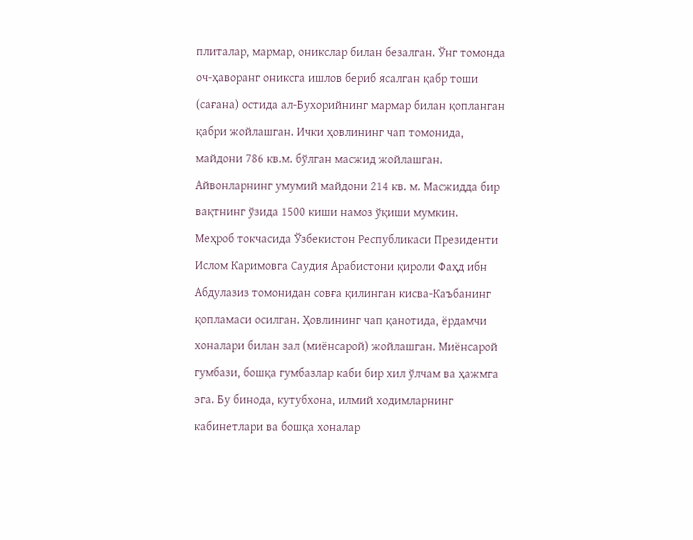плиталар, мармар, оникслар билан безалган. Ўнг томонда оч-ҳаворанг ониксга ишлов бериб ясалган қабр тоши (сағана) остида ал-Бухорийнинг мармар билан қопланган қабри жойлашган. Ички ҳовлининг чап томонида, майдони 786 кв.м. бўлган масжид жойлашган. Айвонларнинг умумий майдони 214 кв. м. Масжидда бир вақтнинг ўзида 1500 киши намоз ўқиши мумкин.
Меҳроб токчасида Ўзбекистон Республикаси Президенти Ислом Каримовга Саудия Арабистони қироли Фаҳд ибн Абдулазиз томонидан совға қилинган кисва-Каъбанинг қопламаси осилган. Ҳовлининг чап қанотида, ёрдамчи хоналари билан зал (миёнсарой) жойлашган. Миёнсарой гумбази, бошқа гумбазлар каби бир хил ўлчам ва ҳажмга эга. Бу бинода, кутубхона, илмий ходимларнинг кабинетлари ва бошқа хоналар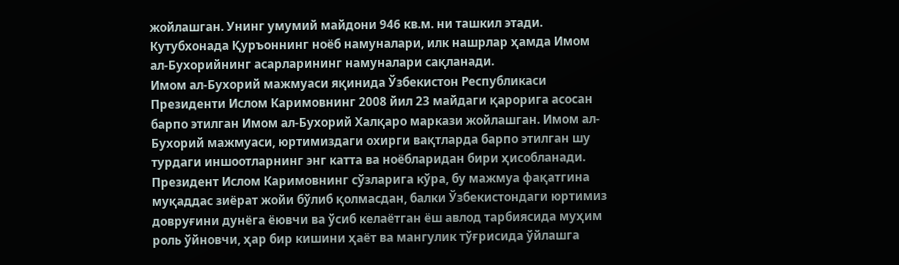жойлашган. Унинг умумий майдони 946 кв.м. ни ташкил этади. Кутубхонада Қуръоннинг ноёб намуналари, илк нашрлар ҳамда Имом ал-Бухорийнинг асарларининг намуналари сақланади.
Имом ал-Бухорий мажмуаси яқинида Ўзбекистон Республикаси Президенти Ислом Каримовнинг 2008 йил 23 майдаги қарорига асосан барпо этилган Имом ал-Бухорий Халқаро маркази жойлашган. Имом ал-Бухорий мажмуаси, юртимиздаги охирги вақтларда барпо этилган шу турдаги иншоотларнинг энг катта ва ноёбларидан бири ҳисобланади. Президент Ислом Каримовнинг сўзларига кўра, бу мажмуа фақатгина муқаддас зиёрат жойи бўлиб қолмасдан, балки Ўзбекистондаги юртимиз довруғини дунёга ёювчи ва ўсиб келаётган ёш авлод тарбиясида муҳим роль ўйновчи, ҳар бир кишини ҳаёт ва мангулик тўғрисида ўйлашга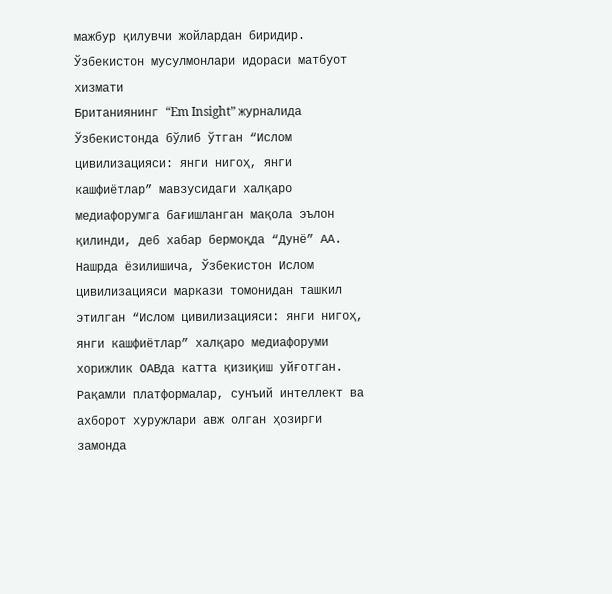мажбур қилувчи жойлардан биридир.
Ўзбекистон мусулмонлари идораси матбуот хизмати
Британиянинг “Em Insight” журналида Ўзбекистонда бўлиб ўтган “Ислом цивилизацияси: янги нигоҳ, янги кашфиётлар” мавзусидаги халқаро медиафорумга бағишланган мақола эълон қилинди, деб хабар бермоқда “Дунё” АА.
Нашрда ёзилишича, Ўзбекистон Ислом цивилизацияси маркази томонидан ташкил этилган “Ислом цивилизацияси: янги нигоҳ, янги кашфиётлар” халқаро медиафоруми хорижлик ОАВда катта қизиқиш уйғотган.
Рақамли платформалар, сунъий интеллект ва ахборот хуружлари авж олган ҳозирги замонда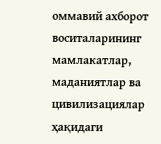оммавий ахборот воситаларининг мамлакатлар, маданиятлар ва цивилизациялар ҳақидаги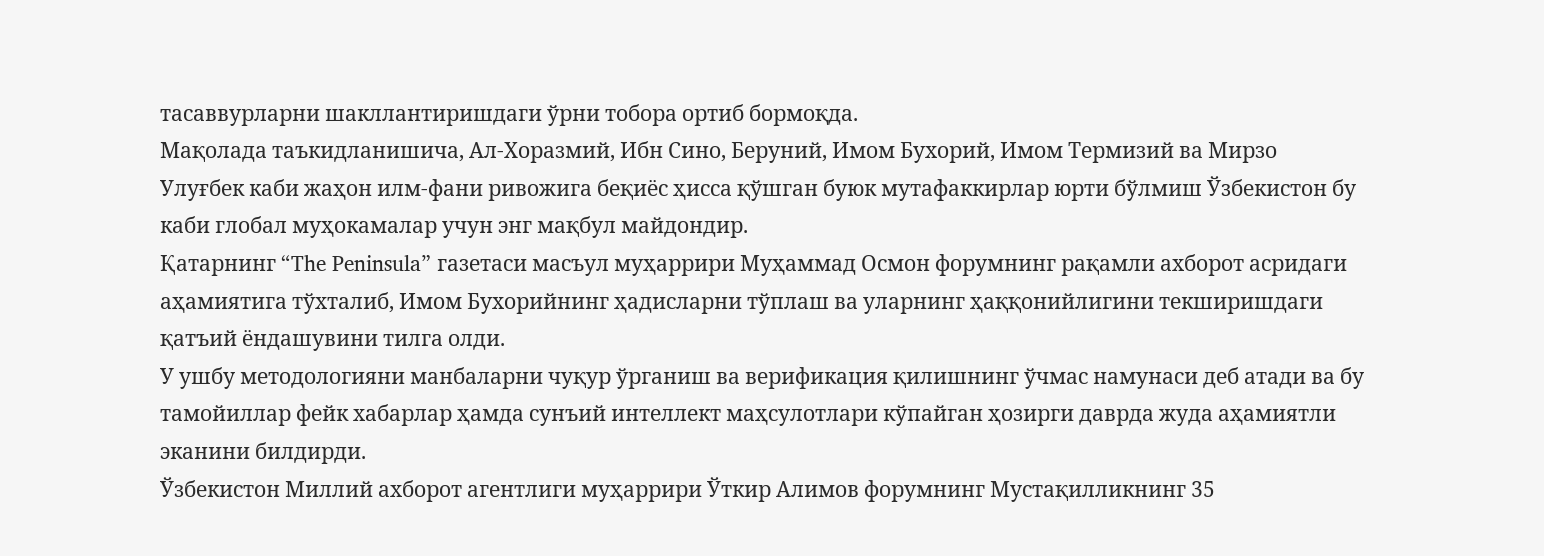тасаввурларни шакллантиришдаги ўрни тобора ортиб бормоқда.
Мақолада таъкидланишича, Ал-Хоразмий, Ибн Сино, Беруний, Имом Бухорий, Имом Термизий ва Мирзо Улуғбек каби жаҳон илм-фани ривожига беқиёс ҳисса қўшган буюк мутафаккирлар юрти бўлмиш Ўзбекистон бу каби глобал муҳокамалар учун энг мақбул майдондир.
Қатарнинг “The Peninsula” газетаси масъул муҳаррири Муҳаммад Осмон форумнинг рақамли ахборот асридаги аҳамиятига тўхталиб, Имом Бухорийнинг ҳадисларни тўплаш ва уларнинг ҳаққонийлигини текширишдаги қатъий ёндашувини тилга олди.
У ушбу методологияни манбаларни чуқур ўрганиш ва верификация қилишнинг ўчмас намунаси деб атади ва бу тамойиллар фейк хабарлар ҳамда сунъий интеллект маҳсулотлари кўпайган ҳозирги даврда жуда аҳамиятли эканини билдирди.
Ўзбекистон Миллий ахборот агентлиги муҳаррири Ўткир Алимов форумнинг Мустақилликнинг 35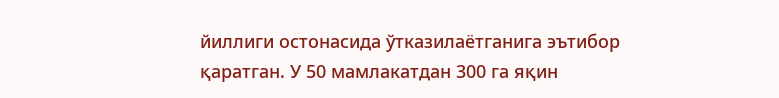йиллиги остонасида ўтказилаётганига эътибор қаратган. У 50 мамлакатдан 300 га яқин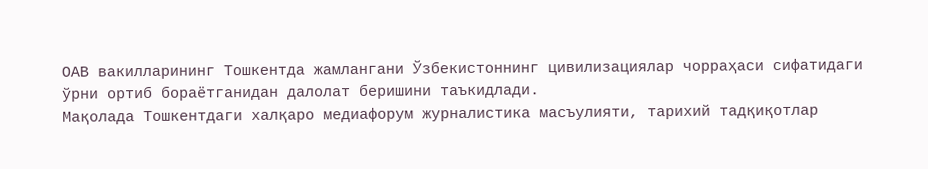ОАВ вакилларининг Тошкентда жамлангани Ўзбекистоннинг цивилизациялар чорраҳаси сифатидаги ўрни ортиб бораётганидан далолат беришини таъкидлади.
Мақолада Тошкентдаги халқаро медиафорум журналистика масъулияти, тарихий тадқиқотлар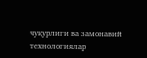чуқурлиги ва замонавий технологиялар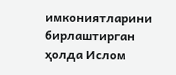имкониятларини бирлаштирган ҳолда Ислом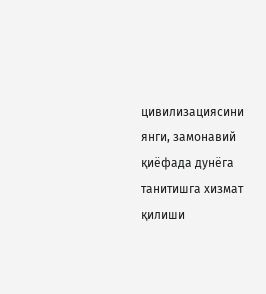цивилизациясини янги, замонавий қиёфада дунёга танитишга хизмат қилиши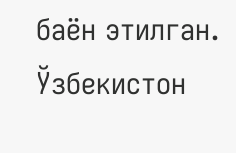баён этилган.
Ўзбекистон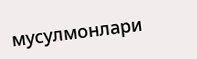мусулмонлари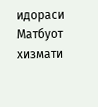идораси Матбуот хизмати